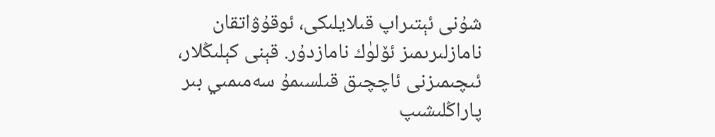شۇنى ئېتىراپ قىلايلىكى، ئوقۇۋاتقان نامازلىرىمىز ئۆلۈك نامازدۇر. قېنى كېلىڭلار، ئىچىمىزنى ئاچچىق قىلسىمۇ سەمىمىي بىر پاراڭلىشىپ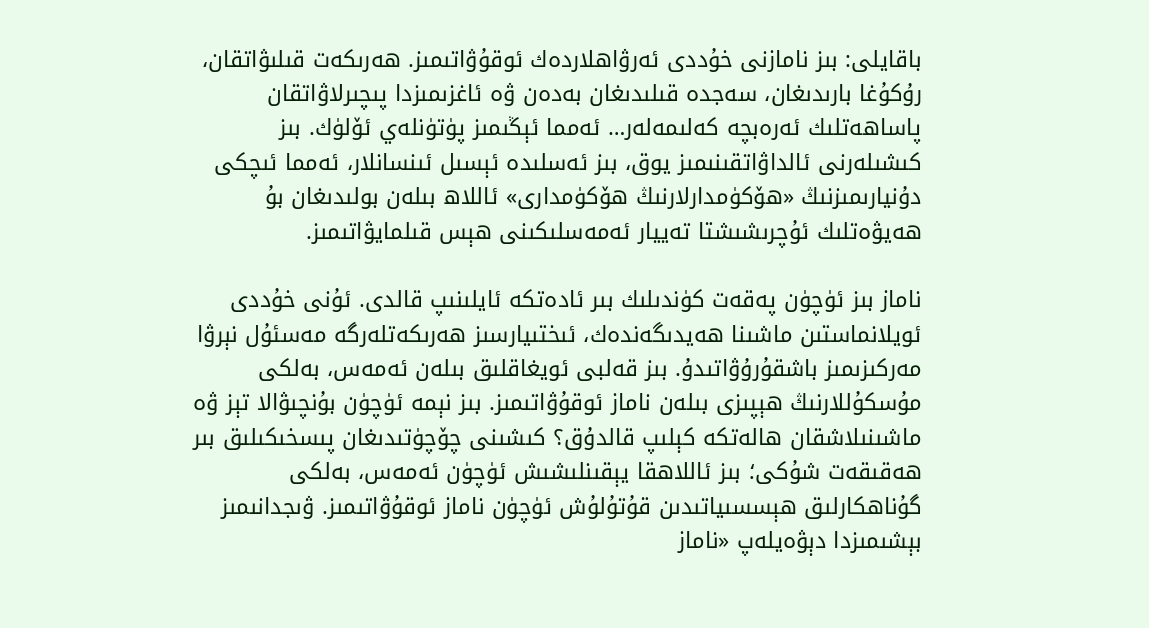باقايلى: بىز نامازنى خۇددى ئەرۋاھلاردەك ئوقۇۋاتىمىز. ھەرىكەت قىلىۋاتقان، رۇكۇغا بارىدىغان، سەجدە قىلىدىغان بەدەن ۋە ئاغزىمىزدا پىچىرلاۋاتقان پاساھەتلىك ئەرەبچە كەلىمەلەر… ئەمما ئېڭىمىز پۈتۈنلەي ئۆلۈك. بىز كىشىلەرنى ئالداۋاتقىنىمىز يوق، بىز ئەسلىدە ئېسىل ئىنسانلار، ئەمما ئىچكى دۇنيارىمىزنىڭ «ھۆكۈمدارلارنىڭ ھۆكۈمدارى» ئاللاھ بىلەن بولىدىغان بۇ ھەيۋەتلىك ئۇچرىشىشتا تەييار ئەمەسلىكىنى ھېس قىلمايۋاتىمىز.

ناماز بىز ئۈچۈن پەقەت كۈندىلىك بىر ئادەتكە ئايلىنىپ قالدى. ئۇنى خۇددى ئويلانماستىن ماشىنا ھەيدىگەندەك، ئىختىيارسىز ھەرىكەتلەرگە مەسئۇل نېرۋا مەركىزىمىز باشقۇرۇۋاتىدۇ. بىز قەلبى ئويغاقلىق بىلەن ئەمەس، بەلكى مۇسكۇللارنىڭ ھېپىزى بىلەن ناماز ئوقۇۋاتىمىز. بىز نېمە ئۈچۈن بۇنچىۋالا تېز ۋە ماشىنىلاشقان ھالەتكە كېلىپ قالدۇق؟ كىشىنى چۆچۈتىدىغان پىسخىكىلىق بىر ھەقىقەت شۇكى؛ بىز ئاللاھقا يېقىنلىشىش ئۈچۈن ئەمەس، بەلكى گۇناھكارلىق ھېسسىياتىدىن قۇتۇلۇش ئۈچۈن ناماز ئوقۇۋاتىمىز. ۋىجدانىمىز بېشىمىزدا دېۋەيلەپ «ناماز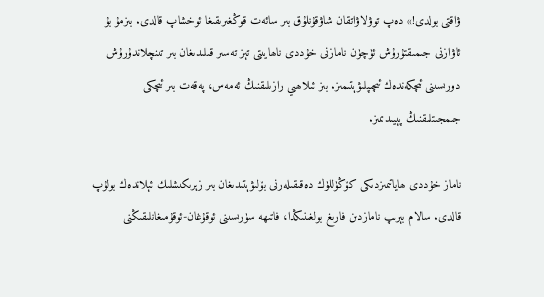ۋاقتى بولدى!» دەپ توۋلاۋاتقان شاۋقۇنلۇق بىر سائەت قوڭغىرىقىغا ئوخشاپ قالدى. بىزمۇ بۇ ئاۋازنى جىمىقتۇرۇش ئۈچۈن نامازنى خۇددى ناھايىتى تېز تەسىر قىلىدىغان بىر تىنچلاندۇرۇش دورىسىنى ئىچكەندەك ئىچىپلىۋېتىمىز. بىز ئىلاھىي رازىلىقنىڭ ئەمەس، پەقەت بىر ئىچكى جىمجىتلىقنىڭ پېيىدىمىز.

ناماز خۇددى ھاياتىمىزدىكى كۆڭۈللۈك دەقىقىلەرنى بۆلىۋېتىدىغان بىر زېرىكىشلىك ئېلاندەك بولۇپ قالدى. سالام بېرىپ نامازدىن فارىغ بولغىنىڭدا، فاتىھە سۈرىسىنى ئوقۇغان-ئوقۇمىغانلىقىڭنى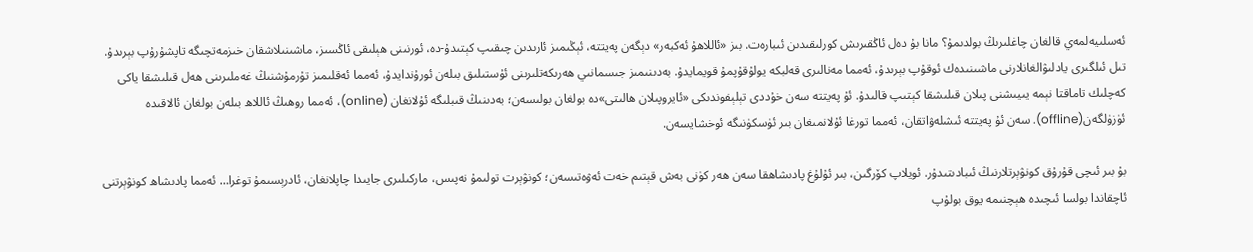ئەسلىيەلمەي قالغان چاغلىرىڭ بولدىمۇ؟ مانا بۇ دەل ئاڭقىرىش كورلىقىدىن ئىبارەت. بىز «ئاللاھۇ ئەكبەر» دېگەن پەيتتە، ئېڭىمىز ئارىدىن چىقىپ كېتىدۇ-دە، ئورنىنى ھېلىقى ئاڭسىز، ماشىنىلاشقان خىزمەتچىگە تاپشۇرۇپ بېرىدۇ. تىل ئىلگىرى يادلىۋالغانلارنى ماشىنىدەك ئوقۇپ بېرىدۇ، ئەمما مەنالىرى قەلبكە يولۇقۇپمۇ قويمايدۇ. بەدىنىمىز جىسمانىي ھەرىكەتلىرىنى ئۇستىلىق بىلەن ئورۇندايدۇ، ئەمما ئەقلىمىز تۇرمۇشنىڭ غەملىرىنى ھەل قىلىشقا ياكى كەچلىك تاماقتا نېمە يىيىشنى پىلان قىلىشقا كېتىپ قالىدۇ. ئۇ پەيتتە سەن خۇددى تېلېفوندىكى «ئايروپىلان ھالىتى»دە بولغان بولىسەن؛ بەدىنىڭ قىبلىگە ئۇلانغان (online)، ئەمما روھىڭ ئاللاھ بىلەن بولغان ئالاقىدە ئۈزۈلگەن(offline). سەن ئۇ پەيتتە ئىشلەۋاتقان، ئەمما تورغا ئۇلانمىغان بىر ئۈسكۈنىگە ئوخشايسەن.

بۇ بىر ئىچى قۇرۇق كونۋېرتلارنىڭ ئىبادىتىدۇر. ئويلاپ كۆرگىن، بىر ئۇلۇغ پادىشاھقا سەن ھەر كۈنى بەش قېتىم خەت ئەۋەتىسەن؛ كونۋېرت تولىمۇ نەپىس، ماركىلىرى جايىدا چاپلانغان، ئادرېسىمۇ توغرا… ئەمما پادىشاھ كونۋېرتنى ئاچقاندا بولسا ئىچىدە ھېچنىمە يوق بولۇپ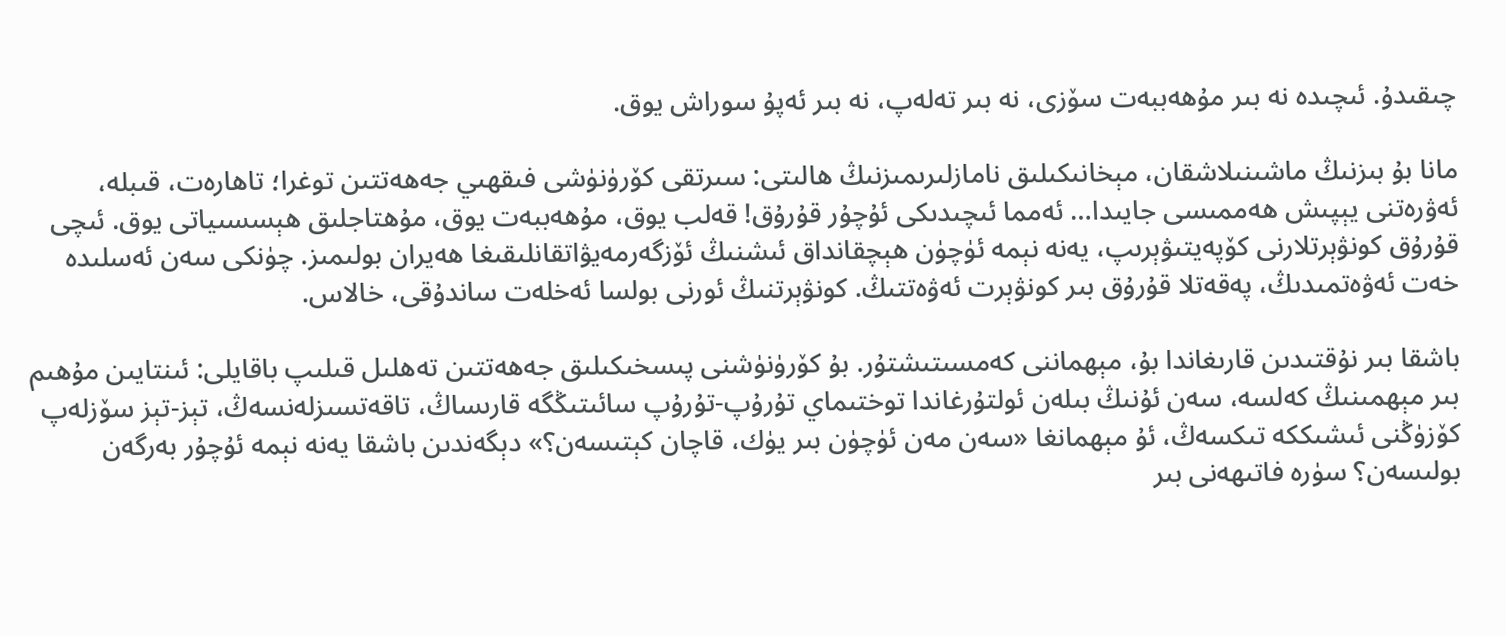چىقىدۇ. ئىچىدە نە بىر مۇھەببەت سۆزى، نە بىر تەلەپ، نە بىر ئەپۇ سوراش يوق.

مانا بۇ بىزنىڭ ماشىنىلاشقان، مېخانىكىلىق نامازلىرىمىزنىڭ ھالىتى: سىرتقى كۆرۈنۈشى فىقھىي جەھەتتىن توغرا؛ تاھارەت، قىبلە، ئەۋرەتنى يېپىش ھەممىسى جايىدا… ئەمما ئىچىدىكى ئۇچۇر قۇرۇق! قەلب يوق، مۇھەببەت يوق، مۇھتاجلىق ھېسسىياتى يوق. ئىچى قۇرۇق كونۋېرتلارنى كۆپەيتىۋېرىپ، يەنە نېمە ئۈچۈن ھېچقانداق ئىشنىڭ ئۆزگەرمەيۋاتقانلىقىغا ھەيران بولىمىز. چۈنكى سەن ئەسلىدە خەت ئەۋەتمىدىڭ، پەقەتلا قۇرۇق بىر كونۋېرت ئەۋەتتىڭ. كونۋېرتنىڭ ئورنى بولسا ئەخلەت ساندۇقى، خالاس.

باشقا بىر نۇقتىدىن قارىغاندا بۇ، مېھماننى كەمسىتىشتۇر. بۇ كۆرۈنۈشنى پىسخىكىلىق جەھەتتىن تەھلىل قىلىپ باقايلى: ئىنتايىن مۇھىم بىر مېھمىنىڭ كەلسە، سەن ئۇنىڭ بىلەن ئولتۇرغاندا توختىماي تۇرۇپ-تۇرۇپ سائىتىڭگە قارىساڭ، تاقەتسىزلەنسەڭ، تېز-تېز سۆزلەپ كۆزۈڭنى ئىشىككە تىكسەڭ، ئۇ مېھمانغا «سەن مەن ئۈچۈن بىر يۈك، قاچان كېتىسەن؟» دېگەندىن باشقا يەنە نېمە ئۇچۇر بەرگەن بولىسەن؟ سۈرە فاتىھەنى بىر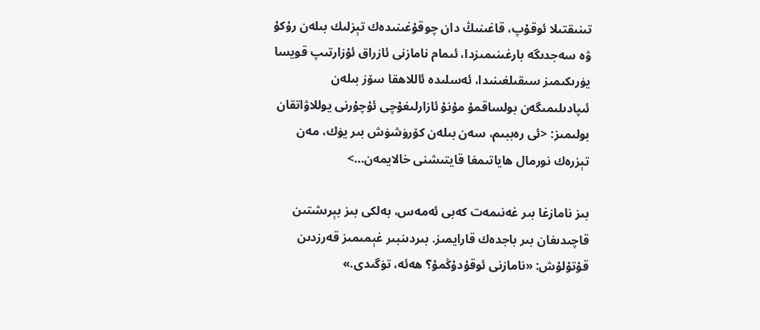تىنىقتىلا ئوقۇپ، قاغىنىڭ دان چوقۇغىنىدەك تېزلىك بىلەن رۇكۇ ۋە سەجدىگە بارغىنىمىزدا، ئىمام نامازنى ئازراق ئۇزارتىپ قويسا يۈرىكىمىز سىقىلغىنىدا، ئەسلىدە ئاللاھقا سۆز بىلەن ئىپادىلىمىگەن بولساقمۇ مۇنۇ ئازارلىغۇچى ئۇچۇرنى يوللاۋاتقان بولىمىز: <ئى رەببىم، سەن بىلەن كۆرۈشۈش بىر يۈك، مەن تېزرەك نورمال ھاياتىمغا قايتىشنى خالايمەن…>

بىز نامازغا بىر غەنىمەت كەبى ئەمەس، بەلكى بىز بېرىشتىن قاچىدىغان بىر باجدەك قارايمىز. بىردىنبىر غېمىمىز قەرزدىن قۇتۇلۇش: «نامازنى ئوقۇدۇڭمۇ؟ ھەئە، تۈگىدى.»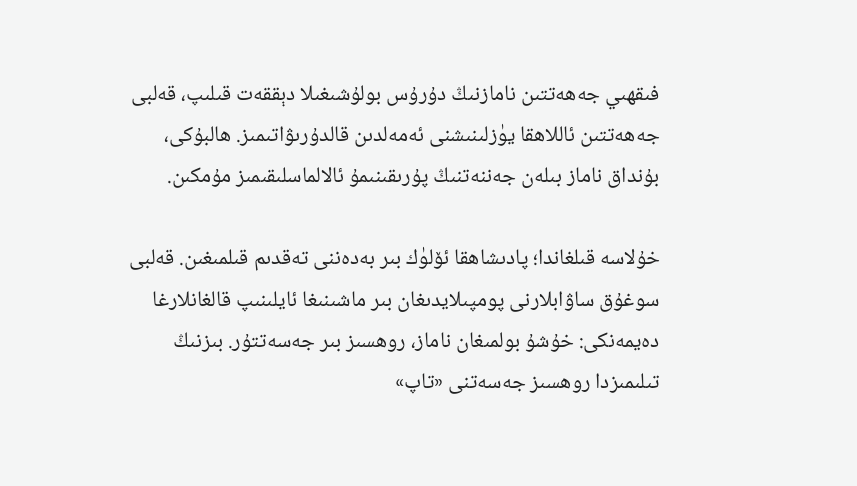فىقھىي جەھەتتىن نامازنىڭ دۇرۇس بولۇشىغىلا دېققەت قىلىپ، قەلبى جەھەتتىن ئاللاھقا يۈزلىنىشنى ئەمەلدىن قالدۇرىۋاتىمىز. ھالبۇكى، بۇنداق ناماز بىلەن جەننەتنىڭ پۇرىقىنىمۇ ئالالماسلىقىمىز مۇمكىن.

خۇلاسە قىلغاندا؛ پادىشاھقا ئۆلۈك بىر بەدەننى تەقدىم قىلمىغىن. قەلبى سوغۇق ساۋابلارنى پومپىلايدىغان بىر ماشىنىغا ئايلىنىپ قالغانلارغا دەيمەنكى: خۇشۇ بولمىغان ناماز، روھسىز بىر جەسەتتۇر. بىزنىڭ تىلىمىزدا روھسىز جەسەتنى «تاپ»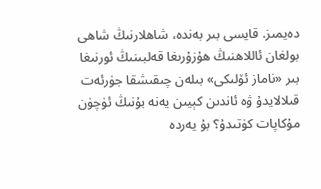دەيمىز. قايسى بىر بەندە، شاھلارنىڭ شاھى بولغان ئاللاھنىڭ ھۇزۇرىغا قەلبىنىڭ ئورنىغا بىر «ناماز ئۆلىكى» بىلەن چىقىشقا جۈرئەت قىلالايدۇ ۋە ئاندىن كېيىن يەنە بۇنىڭ ئۈچۈن مۇكاپات كۈتىدۇ؟ بۇ يەردە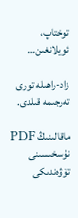توختاپ، ئويلانغىن…

زاد-راھىلە تورى تەرجىمە قىلدى.

ماقالىنىڭ PDF نۇسخىسىنى تۆۋەندىكى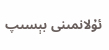ئۇلانمىنى بېسىپ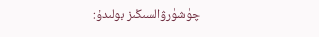چۈشۈرۋالسىڭىز بولىدۇ: